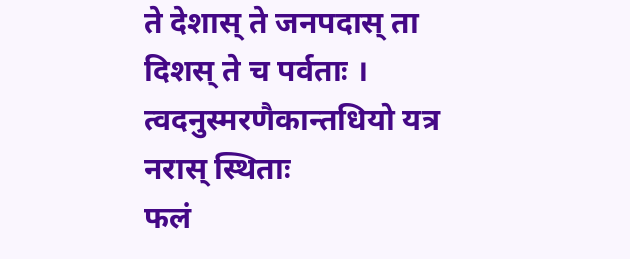ते देशास् ते जनपदास् ता दिशस् ते च पर्वताः । त्वदनुस्मरणैकान्तधियो यत्र नरास् स्थिताः
फलं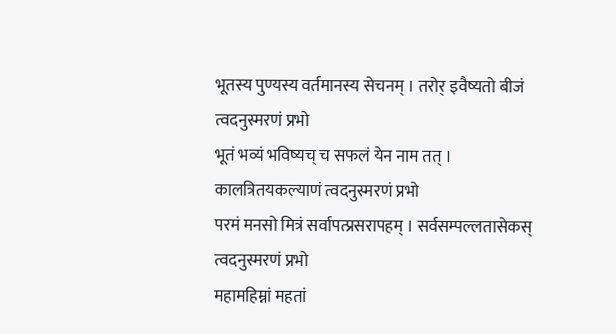भूतस्य पुण्यस्य वर्तमानस्य सेचनम् । तरोर् इवैष्यतो बीजं त्वदनुस्मरणं प्रभो
भूतं भव्यं भविष्यच् च सफलं येन नाम तत् । कालत्रितयकल्याणं त्वदनुस्मरणं प्रभो
परमं मनसो मित्रं सर्वापत्प्रसरापहम् । सर्वसम्पल्लतासेकस् त्वदनुस्मरणं प्रभो
महामहिम्नां महतां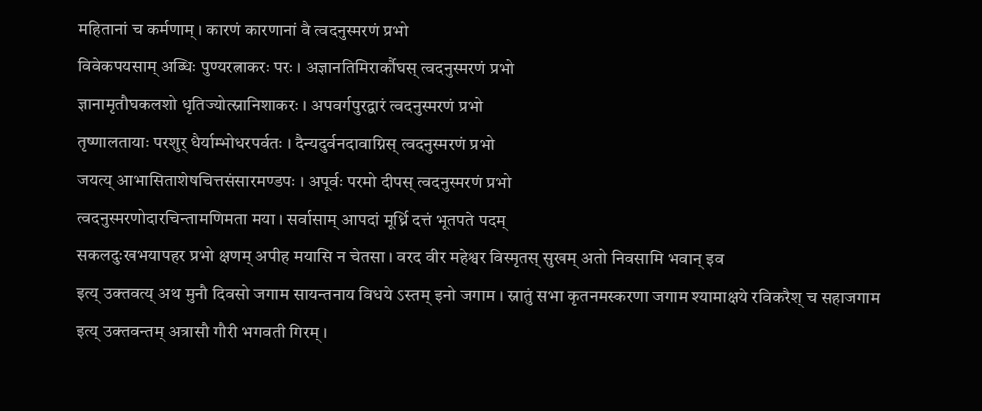महितानां च कर्मणाम् । कारणं कारणानां वै त्वदनुस्मरणं प्रभो
विवेकपयसाम् अब्धिः पुण्यरत्नाकरः परः । अज्ञानतिमिरार्कौघस् त्वदनुस्मरणं प्रभो
ज्ञानामृतौघकलशो धृतिज्योत्स्नानिशाकरः । अपवर्गपुरद्वारं त्वदनुस्मरणं प्रभो
तृष्णालतायाः परशुर् धैर्याम्भोधरपर्वतः । दैन्यदुर्वनदावाग्निस् त्वदनुस्मरणं प्रभो
जयत्य् आभासिताशेषचित्तसंसारमण्डपः । अपूर्वः परमो दीपस् त्वदनुस्मरणं प्रभो
त्वदनुस्मरणोदारचिन्तामणिमता मया । सर्वासाम् आपदां मूर्ध्नि दत्तं भूतपते पदम्
सकलदुःखभयापहर प्रभो क्षणम् अपीह मयासि न चेतसा । वरद वीर महेश्वर विस्मृतस् सुखम् अतो निवसामि भवान् इव
इत्य् उक्तवत्य् अथ मुनौ दिवसो जगाम सायन्तनाय विधये ऽस्तम् इनो जगाम । स्नातुं सभा कृतनमस्करणा जगाम श्यामाक्षये रविकरैश् च सहाजगाम
इत्य् उक्तवन्तम् अत्रासौ गौरी भगवती गिरम् ।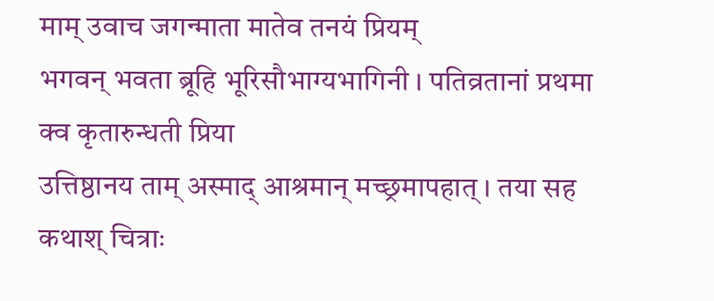माम् उवाच जगन्माता मातेव तनयं प्रियम्
भगवन् भवता ब्रूहि भूरिसौभाग्यभागिनी । पतिव्रतानां प्रथमा क्व कृतारुन्धती प्रिया
उत्तिष्ठानय ताम् अस्माद् आश्रमान् मच्छ्रमापहात् । तया सह कथाश् चित्राः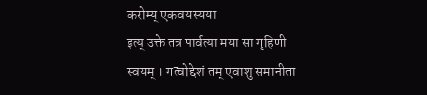करोम्य् एकवयस्यया
इत्य् उक्ते तत्र पार्वत्या मया सा गृहिणी स्वयम् । गत्वोद्देशं तम् एवाशु समानीता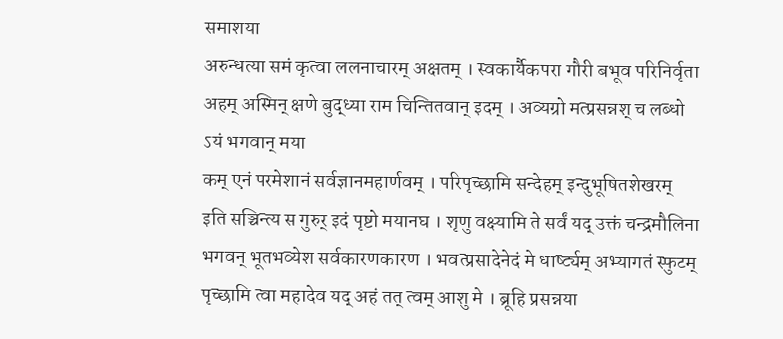समाशया
अरुन्धत्या समं कृत्वा ललनाचारम् अक्षतम् । स्वकार्यैकपरा गौरी बभूव परिनिर्वृता
अहम् अस्मिन् क्षणे बुद्ध्या राम चिन्तितवान् इदम् । अव्यग्रो मत्प्रसन्नश् च लब्धो ऽयं भगवान् मया
कम् एनं परमेशानं सर्वज्ञानमहार्णवम् । परिपृच्छामि सन्देहम् इन्दुभूषितशेखरम्
इति सञ्चिन्त्य स गुरुर् इदं पृष्टो मयानघ । शृणु वक्ष्यामि ते सर्वं यद् उक्तं चन्द्रमौलिना
भगवन् भूतभव्येश सर्वकारणकारण । भवत्प्रसादेनेदं मे धार्ष्ट्यम् अभ्यागतं स्फुटम्
पृच्छामि त्वा महादेव यद् अहं तत् त्वम् आशु मे । ब्रूहि प्रसन्नया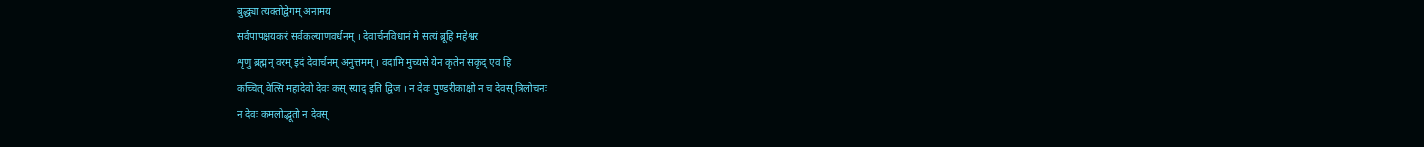बुद्ध्या त्यक्तोद्वेगम् अनामय
सर्वपापक्षयकरं सर्वकल्याणवर्धनम् । देवार्चनविधानं मे सत्यं ब्रूहि महेश्वर
शृणु ब्रह्मन् वरम् इदं देवार्चनम् अनुत्तमम् । वदामि मुच्यसे येन कृतेन सकृद् एव हि
कच्चित् वेत्सि महादेवो देवः कस् स्याद् इति द्विज । न देवः पुण्डरीकाक्षो न च देवस् त्रिलोचनः
न देवः कमलोद्भूतो न देवस्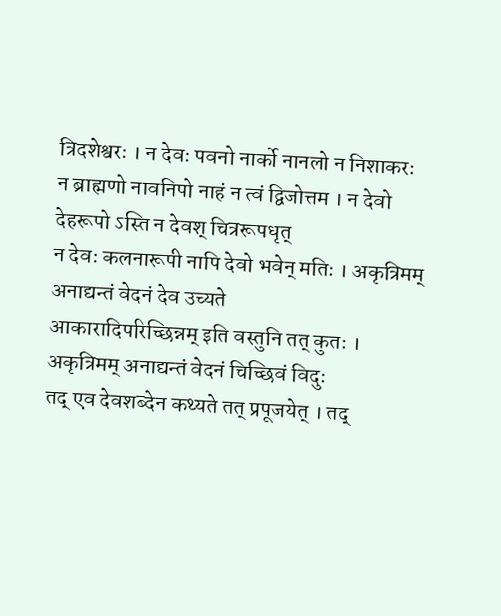त्रिदशेश्वरः । न देवः पवनो नार्को नानलो न निशाकरः
न ब्राह्मणो नावनिपो नाहं न त्वं द्विजोत्तम । न देवो देहरूपो ऽस्ति न देवश् चित्ररूपधृत्
न देवः कलनारूपी नापि देवो भवेन् मतिः । अकृत्रिमम् अनाद्यन्तं वेदनं देव उच्यते
आकारादिपरिच्छिन्नम् इति वस्तुनि तत् कुतः । अकृत्रिमम् अनाद्यन्तं वेदनं चिच्छिवं विदुः
तद् एव देवशब्देन कथ्यते तत् प्रपूजयेत् । तद्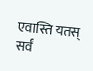एवास्ति यतस् सर्वं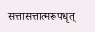सत्तासत्तात्मरूपधृत्